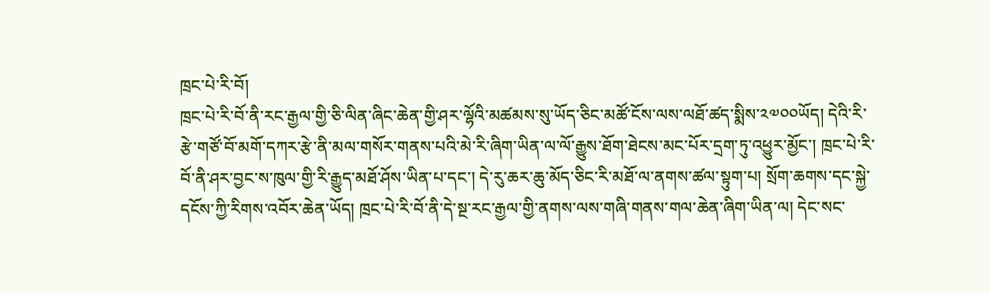ཁྲང་པེ་རི་བོ།
ཁྲང་པེ་རི་བོ་ནི་རང་རྒྱལ་གྱི་ཅི་ལིན་ཞིང་ཆེན་གྱི་ཤར་ལྷོའི་མཚམས་སུ་ཡོད་ཅིང་མཚོ་ངོས་ལས་ལཐོ་ཚད་སྨིས་༢༧༠༠ཡོད། དེའི་རི་རྩེ་གཙོ་བོ་མགོ་དཀར་རྩེ་ནི་མལ་གསོར་གནས་པའི་མེ་རི་ཞིག་ཡིན་ལ་ལོ་རྒྱུས་ཐོག་ཐེངས་མང་པོར་དྲག་ཏུ་འཕྱུར་མྱོང་། ཁྲང་པེ་རི་བོ་ནི་ཤར་བྱང་ས་ཁུལ་གྱི་རི་རྒྱུད་མཐོ་ཤོས་ཡིན་པ་དང་། དེ་རུ་ཆར་ཆུ་མོད་ཅིང་རི་མཐོ་ལ་ནགས་ཚལ་སྟུག་པ། སྲོག་ཆགས་དང་སྐྱེ་དངོས་ཀྱི་རིགས་འབོར་ཆེན་ཡོད། ཁྲང་པེ་རི་བོ་ནི་དེ་སྔ་རང་རྒྱལ་གྱི་ནགས་ལས་གཞི་གནས་གལ་ཆེན་ཞིག་ཡིན་ལ། དེང་སང་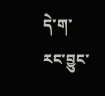དེ་ག་རང་བྱུང་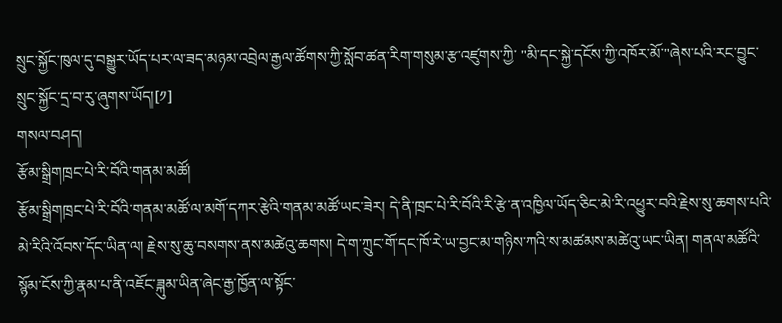སྲུང་སྐྱོང་ཁུལ་དུ་བསྒྱུར་ཡོད་པར་ལ་ཟད་མཉམ་འབྲེལ་རྒྱལ་ཚོགས་ཀྱི་སློབ་ཚན་རིག་གསུམ་རྩ་འཛུགས་ཀྱི་ "མི་དང་སྐྱེ་དངོས་ཀྱི་འཁོར་མོ་"ཞེས་པའི་རང་བྱུང་སྲུང་སྐྱོང་དྲ་བ་རུ་ཞུགས་ཡོད།[༡]
གསལ་བཤད།
རྩོམ་སྒྲིགཁྲང་པེ་རི་བོའི་གནམ་མཚོ།
རྩོམ་སྒྲིགཁྲང་པེ་རི་བོའི་གནམ་མཚོ་ལ་མགོ་དཀར་རྩེའི་གནམ་མཚོ་ཡང་ཟེར། དེ་ནི་ཁྲང་པེ་རི་བོའི་རི་རྩེ་ན་འཁྱིལ་ཡོད་ཅིང་མེ་རི་འཕྱུར་བའི་རྗེས་སུ་ཆགས་པའི་མེ་རིའི་འོབས་དོང་ཡིན་ལ། རྗེས་སུ་ཆུ་བསགས་ནས་མཚེའུ་ཆགས། དེ་ག་ཀྲུང་གོ་དང་ཁོ་རེ་ཡ་བྱང་མ་གཉིས་ཀའི་ས་མཚམས་མཚེའུ་ཡང་ཡིན། གནལ་མཚོའི་སྙོམ་ངོས་ཀྱི་རྣམ་པ་ནི་འཇོང་ཟྐུམ་ཡིན་ཞེང་རྒྱ་ཁྱོན་ལ་སྟོང་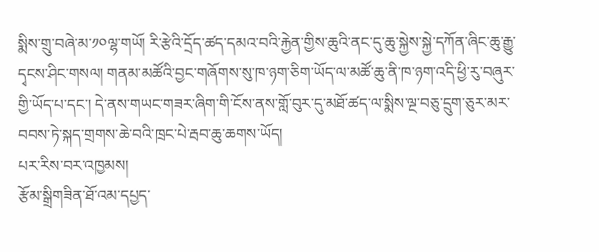སྨིས་གྲུ་བཞེ་མ་༡༠ལྷ་གཡོ། རི་རྩེའི་དྲོད་ཚད་དམའ་བའི་རྐྱེན་གྱིས་ཆུའི་ནང་དུ་ཆུ་སྐྱེས་སྐྱེ་དཀོན་ཞིང་ཆུ་རྒྱུ་དྭངས་ཤིང་གསལ། གནམ་མཚོའི་བྱང་གཞོགས་སུ་ཁ་ཉག་ཅིག་ཡོད་ལ་མཚོ་ཆུ་ནི་ཁ་ཉག་འདི་ཕྱི་རུ་བཞུར་གྱི་ཡོད་པ་དང་། དེ་ནས་གཡང་གཟར་ཞིག་གི་ངོས་ནས་གློ་བུར་དུ་མཐོ་ཚད་ལ་སྨིས་ལྔ་བཅུ་དྲུག་ཅུར་མར་བབས་ཏེ་སྐད་གྲགས་ཆེ་བའི་ཁྲང་པེ་རྦབ་ཆུ་ཆགས་ཡོད།
པར་རིས་བར་འཁྱམས།
རྩོམ་སྒྲིགཟིན་ཐོ་འམ་དཔྱད་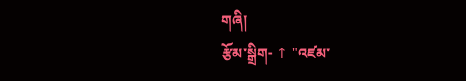གཞི།
རྩོམ་སྒྲིག- ↑ "འཛམ་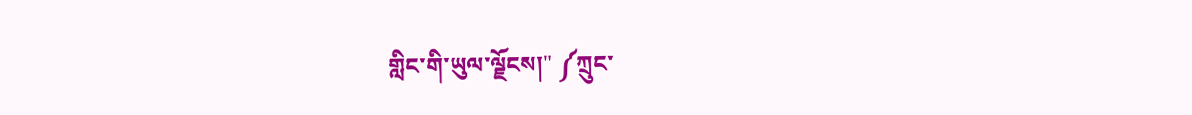གླིང་གི་ཡུལ་ལྗོངས།" ༼ཀྲུང་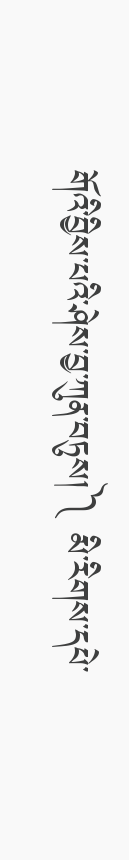གོའི་བྱིས་པའི་ཤེས་བྱ་ཀུན་བཏུས།༽ མི་རིགས་དཔེ་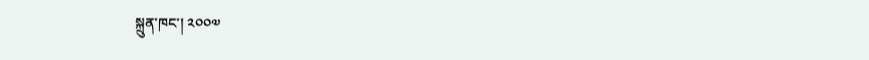སྐྲུན་ཁང་། ༢༠༠༧